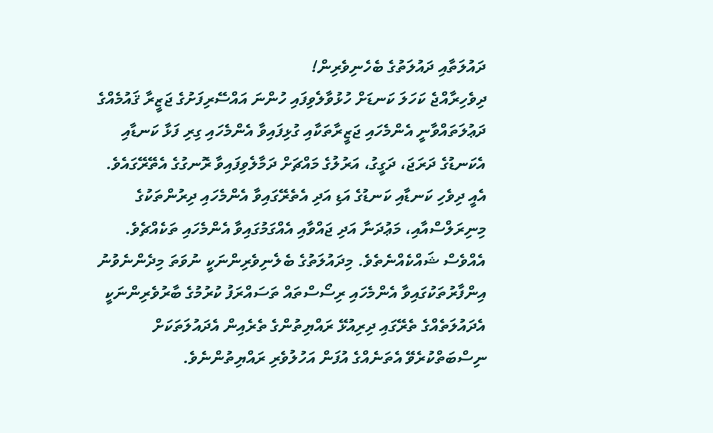ދައުލަތާއި ދައުލަތުގެ ބެހެނިވެރިން!
ދިވެހިރާއްޖެ ކަހަލަ ކަނޑަށް ހުޅުވާލެވިފައި ހުންނަ އައްސޭރިފަށުގެ ޖަޒީރާ ޤައުމެއްގެ ދަޢުލަތައްވާނީ އެންމެހައި ޖަޒީރާތަކާއި ގުޅިފައިވާ އެންމެހައި ގިރި ފަޅާ ކަނޑާއި އެކަނޑުގެ ދަރަޖަ، ދަގީގު، އަރުލުގެ މައްޗަށް ދަމާލެވިފައިވާ ރޮނގުގެ އެތޭރޭގައެވެ.
އެއީ ދިވެހި ކަނޑާއި ކަނޑުގެ އަޑި އަދި އެތެރޭގައިވާ އެންމެހައި ދިރުންތަކުގެ މިނިރަލްސްއާއި، މަޢުދަނާ އަދި ޖައްވާއި އެއްގަމުގައިވާ އެންމެހައި ތަކެއްޗެވެ.
އެއްވެސް ޝައްކެއްނެތެވެ. މިދައުލަތުގެ ބެލެނިވެރިންނަކީ ނުވަތަ މިދެންނެވުނު އިންފާރުތަކުގައިވާ އެންމެހައި ރިސޯސްތައް ތަސައްރަފު ކުރުމުގެ ބާރުވެރިންނަކީ އެދައުލަތެއްގެ ތެރޭގައި ދިރިއުޅޭ ރައްޔިތުންގެ ތެރެއިން އެދައުލަތަކަށް ނިސްބަތްކުރެވޭ އެތަނެއްގެ އުފަން އަހުލުވެރި ރައްޔިތުންނެވެ.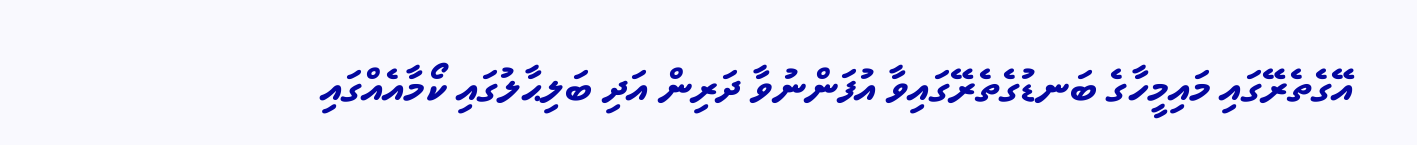އޭގެތެރޭގައި މައިމީހާގެ ބަނޑުގެތެރޭގައިވާ އުފަންނުވާ ދަރިން އަދި ބަލިޙާލުގައި ކޯމާއެއްގައި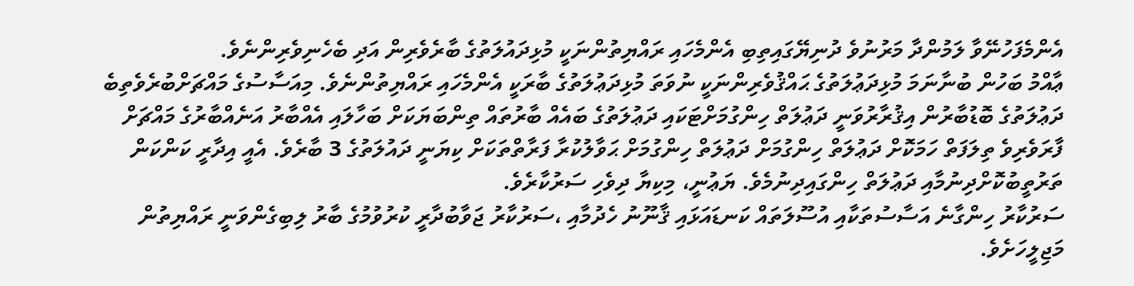އެންމެފަހުނޭވާ ލަމުންދާ މަރުނުވެ ދުނިޔޭގައިތިބި އެންމެހައި ރައްޔިތުންނަކީ މުޅިދައުލަތުގެ ބާރެވެރިން އަދި ބެހެނިވެރިންނެވެ.
ޢާއްމު ބަހުން ބުނާނަމަ މުޅިދަޢުލަތުގެ ޙައްޤުވެރިންނަކީ ނުވަތަ މުޅިދަޢުލަތުގެ ބާރަކީ އެންމެހައި ރައްޔިތުންނެވެ. މިއަސާސުގެ މައްޗަށްބުރެވެތިބެ ދަޢުލަތުގެ ބޮޑުބާރުން އިޤުރާރުވަނީ ދަޢުލަތް ހިންގުމަށްޓަކައި ދަޢުލަތުގެ ބައެއް ބާރުތައް ތިންބަޔަކަށް ބަހާލައި އެއްބާރު އަނެއްބާރުގެ މައްޗަށް ފާރަވެރިވެ ތިލަފަތް ހަމަކޮށް ދަޢުލަތް ހިންގުމަށް ދަޢުލަތް ހިންގުމަށް ޙަވާލުކުރާ ފަރާތްތަކަށް ކިޔަނީ ދައުލަތުގެ 3 ބާރެވެ. އެއީ އިދާރީ ކަންކަން ތަރުތީބުކޮށްދިނުމާއި ދަޢުލަތް ހިންގައިދިނުމެވެ. ޔަޢުނީ، މިކިޔާ ދިވެހި ސަރުކާރެވެ.
ސަރުކާރު ހިންގާނެ އަސާސުތަކާއި އުސޫލަތައް ކަނޑައަޅައި ޤާނޫނު ހެދުމާއި ،ސަރުކާރު ޖަވާބުދާރީ ކުރުވުމުގެ ބާރު ލިބިގެންވަނީ ރައްޔިތުން މަޖިލީހަށެވެ.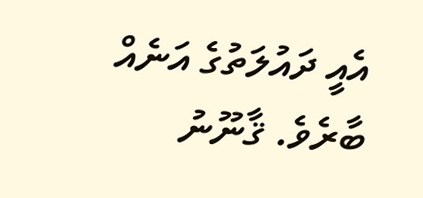އެއީ ދައުލަތުގެ އަނެއް ބާރެވެ. ޤާނޫނު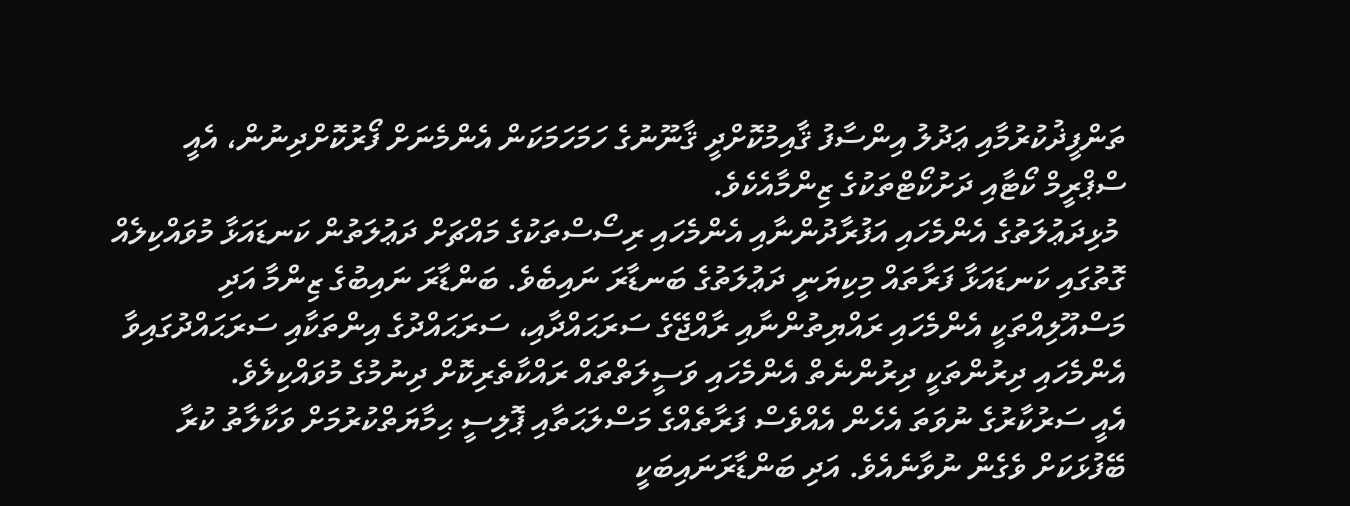ތަންފީޛުކުރުމާއި ޢަދުލު އިންސާފު ޤާއިމުކޮށްދީ ޤާނޫނުގެ ހަމަހަމަކަން އެންމެނަށް ފޯރުކޮށްދިނުން، އެއީ ސްޕްރީމް ކޯޓާއި ދަށުކޯޓްތަކުގެ ޒިންމާއެކެވެ.
 މުޅިދަޢުލަތުގެ އެންމެހައި އަފުރާދުންނާއި އެންމެހައި ރިސޯސްތަކުގެ މައްޗަށް ދަޢުލަތުން ކަނޑައަޅާ މުވައްކިލެއް ގޮތުގައި ކަނޑައަޅާ ފަރާތައް މިކިޔަނީ ދަޢުލަތުގެ ބަނޑާރަ ނައިބެވެ. ބަންޑާރަ ނައިބުގެ ޒިންމާ އަދި މަސްއޫލިއްތަކީ އެންމެހައި ރައްޔިތުންނާއި ރާއްޖޭގެ ސަރަޙައްދާއި، ސަރަޙައްދުގެ އިންތަކާއި ސަރަޙައްދުގައިވާ އެންމެހައި ދިރުންތަކީ ދިރުންނެތް އެންމެހައި ވަސީލަތްތައް ރައްކާތެރިކޮށް ދިނުމުގެ މުވައްކިލެވެ.
އެއީ ސަރުކާރުގެ ނުވަތަ އެހެން އެއްވެސް ފަރާތެއްގެ މަސްލަޙަތާއި ޕޮލިސީ ޙިމާޔަތްކުރުމަށް ވަކާލާތު ކުރާ ބޭފުޅަކަށް ވެގެން ނުވާނެއެވެ. އަދި ބަންޑާރަނައިބަކީ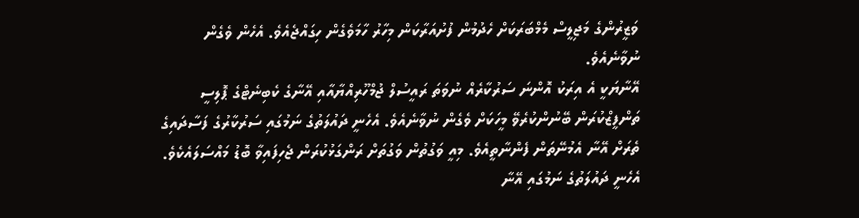ވަޒީރުންގެ މަޖިލީސް މެމްބަރަކަށް ހެދުމުން ފުށުއަރާކަން މިހާރު ހާމަވެގެން ހިގައްޖެއެވެ. އެހެން ވެގެން ނުވާނެއެވެ.
އޭނާޔަކީ އެ އިރަކު އޮންނަ ސަރުކާރެއް ނުވަތަ ރައީސުލް ޖުމްހޫރިއްޔާއާއި އޭނާގެ ކެބިނެޓްގެ ޕޮލިސީ ތަންފީޒްކުރަން ބޭނުންކުރެވޭ މީހަކަށް ވެގެން ނުވާނެއެވެ. އެހެނީ ދައުލަތުގެ ނަމުގައި ސަރުކާރުގެ ފަސާދައިގެ ތެރަށް އޭނާ އެމުނޭތަން ފެންނާތީއެވެ. މިއީ ވަގުތުން ވަގުތަށް ރަންގަޅުކުރަން ޖެހިފައިވާ ބޮޑު މައްސަލައެކެވެ. އެހެނީ ދައުލަތުގެ ނަމުގައި އޭނާ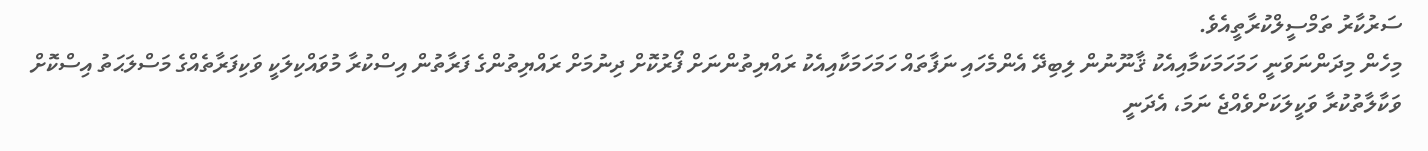ސަރުކާރު ތަމްސީލްކުރާތީއެވެ.
މިހެން މިދަންނަވަނީ ހަމަހަމަކަމާއިއެކު ޤާނޫނުން ލިބިދޭ އެންމެހައި ނަފާތައް ހަމަހަމަކާއިއެކު ރައްޔިތުންނަށް ފޯރުކޮށް ދިނުމަށް ރައްޔިތުންގެ ފަރާތުން އިސްކުރާ މުވައްކިލަކީ ވަކިފަރާތެއްގެ މަސްލަޙަތު އިސްކޮށް ވަކާލާތުކުރާ ވަކީލަކަށްވެއްޖެ ނަމަ، އެދަނީ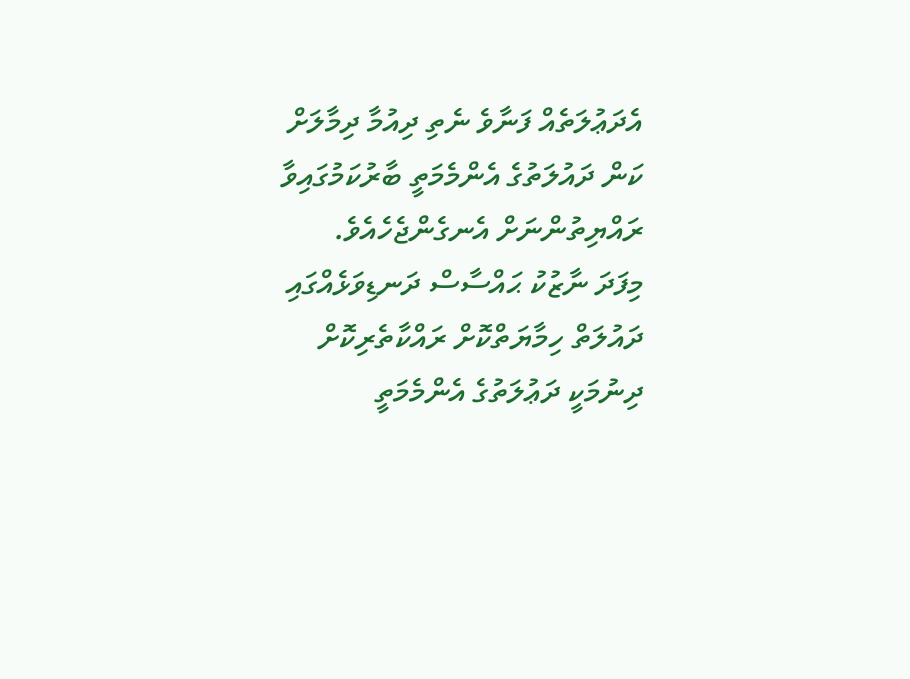އެދަޢުލަތެއް ފަނާވެ ނެތި ދިއުމާ ދިމާލަށް ކަން ދައުލަތުގެ އެންމެމަތީ ބާރުކަމުގައިވާ ރައްޔިތުންނަށް އެނގެންޖެހެއެވެ.
މިފަދަ ނާޒުކު ޙައްސާސް ދަނޑިވަޅެއްގައި ދައުލަތް ހިމާޔަތްކޮށް ރައްކާތެރިކޮށް ދިނުމަކީ ދަޢުލަތުގެ އެންމެމަތީ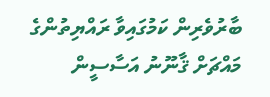ބާރުވެރިން ކަމުގައިވާ ރައްޔިތުންގެ މައްޗަށް ޤާނޫނު އަސާސީން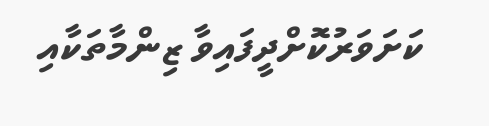ކަށަވަރުކޮށްދީފައިވާ ޒިންމާތަކާއި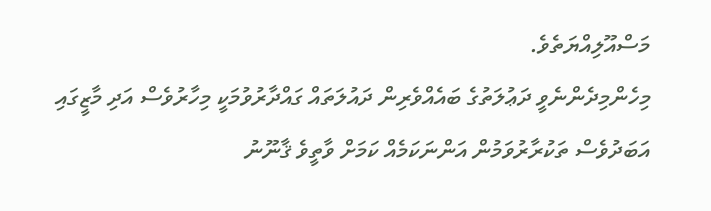މަސްއޫލިއްޔަތެވެ.
މިހެންމިދެންނެވީ ދަޢުލަތުގެ ބައެއްވެރިން ދައުލަތައް ގައްދާރުވުމަކީ މިހާރުވެސް އަދި މާޒީގައި އަބަދުވެސް ތަކުރާރުވަމުން އަންނަކަމެއް ކަމަށް ވާތީވެ ޤާނޫނު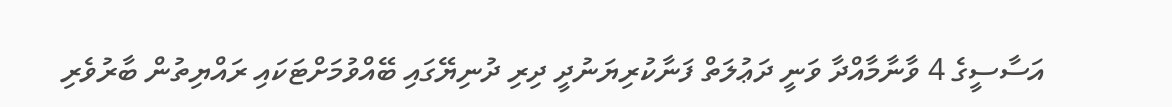އަސާސީގެ 4 ވާނާމާއްދާ ވަނީ ދަޢުލަތް ފަނާކުރިޔަނުދީ ދިރި ދުނިޔޭގައި ބޭއްވުމަށްޓަކައި ރައްޔިތުން ބާރުވެރި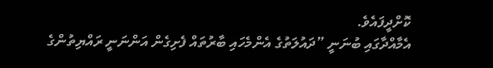ކޮށްދީފައެވެ.
އެމާއްދާގައި ބުނަނީ ”ދައުލަތުގެ އެންމެހައި ބާރުތައް ފެށިގެން އަންނަނީ ރައްޔިތުންގެ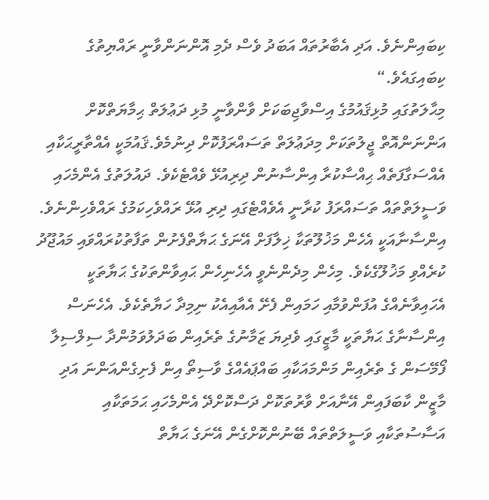ކިބައިންނެވެ. އަދި އެބާރުތައް އަބަދު ވެސް ދެމި އޮންނަންވާނީ ރައްޔިތުގެ ކިބައިގައެވެ.“
މިޙާލަތުގައި މުޅިޤައުމުގެ އިސްވާޖިބަކަށް ވާންވާނީ މުޅި ދަޢުލަތް ޙިމާޔަތްކޮށް އަންނަންއޮތް ޖީލުތަކަށް މިދަޢުލަތް ތަސައްރަފުކޮށް ދިނުމެވެ.ޤައުމަކީ އެއްތާރީޙަކާއި އެއްސަގާފަތެއް ޙިއްސާކުރާ އިންސާނުން ދިރިއުޅޭ ވެއްޓެކެވެ. ދައުލަތުގެ އެންމެހައި ވަސީލަތްތައް ތަސައްރަފު ކުރާނީ އެވެއްޓެގައި ދިރި އުޅޭ ރައްވެހިކަމުގެ ރައްވެހިންނެވެ.
އިންސާނާއަކީ އެހެން މަޚުލޫތަކާ ޚިލާފަށް އޭނަގެ ޙަޔާތްފެށުން ތަފާތުކުރައްވައި މައުޖޫދު ކުރެއްވި މަޚުލޫގެކެވެ. މިހެން މިދެންނެވީ އެހެނިހެން ޙައިވާންތަކުގެ ޙަޔާތަކީ އެހައިވާނެއްގެ އުފަންވުމާއި ހަމައިން ފެށޭ އެއާއިއެކު ނިމިދާ ހަޔާތެކެވެ. އެހެނަސް އިންސާނާގެ ޙަޔާތަކީ މާޒީގައި ވެދިޔަ ޒަމާނުގެ ތެރެއިން ބަދަލުވަމުންދާ ސިލްސިލާ ފޯމޭސަން ގެ ތެރެއިން މަންމައަކާއި ބައްޕައެއްގެ ވާސިތޯ އިން ފެށިގެންއަންނަ އަދި މާޒީން ކާބަފައިން އޭނާއަށް ވާރުތަކޮށް ދަސްކޮށްދޭ އެންމެހައި ޙަމަތަކާއި އަސާސުތަކާއި ވަސީލަތްތައް ބޭނުންކޮށްގެން އޭނަގެ ޙަޔާތް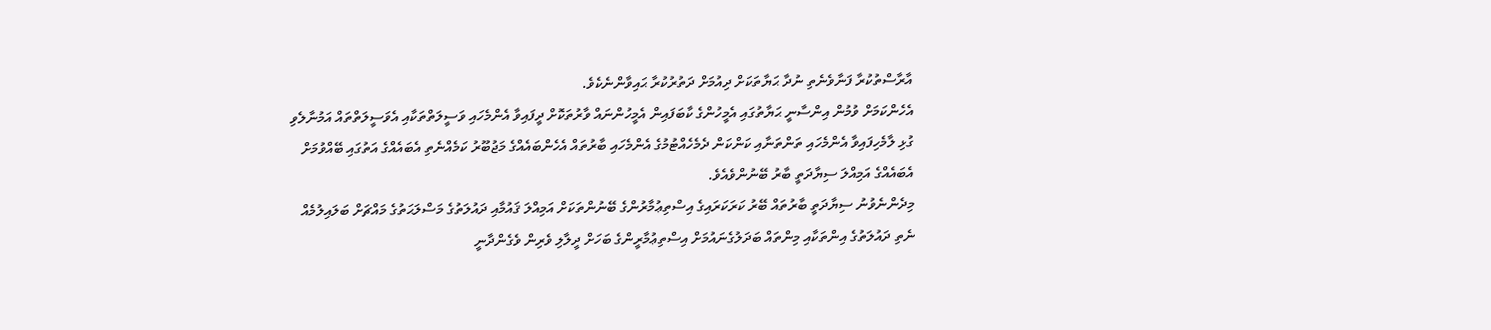އާރާސްތުކުރާ ފަނާވެނެތި ނުދާ ޙަޔާތަކަށް ދިއުމަށް ދަތުރުކުރާ ޙައިވާންނެކެވެ.
އެހެންކަމަށް ވުމުން އިންސާނީ ޙަޔާތުގައި އެމީހުންގެ ކާބަފައިން އެމީހުންނައް ވާރުތަކޮށް ދީފައިވާ އެންމެހައި ވަސީލަތްތަކާއި އެވަސީލަތްތައް އަމުނާލެވި ގުޅި ލާމެހިފައިވާ އެންމެހައި ތަންތަނާއި ކަންކަން ދެމެހެއްޓުމުގެ އެންމެހައި ބާރުތައް އެހެންބައެއްގެ މަޖުބޫރު ކަމެއްނެތި އެބައެއްގެ އަތުގައި ބޭއްވުމަށް އެބައެއްގެ އަމިއްލަ ސިޔާދަތީ ބާރު ބޭނުންވެއެވެ.
މިދެންނެވުނު ސިޔާދަތީ ބާރުތައް ބޭރު ކަރަކަރައިގެ އިސްތިޢުމާރުންގެ ބޭނުންތަކަށް އަމިއްލަ ޤައުމާއި ދައުލަތުގެ މަސްލަޙަތުގެ މައްޗަށް ބަލައިލުމެއް ނެތި ދައުލަތުގެ އިންތަކާއި މިންތައް ބަދަލުގެނައުމަށް އިސްތިޢުމާރީންގެ ބަހަށް ދީލާލި ވެރިން ވެގެންދާނީ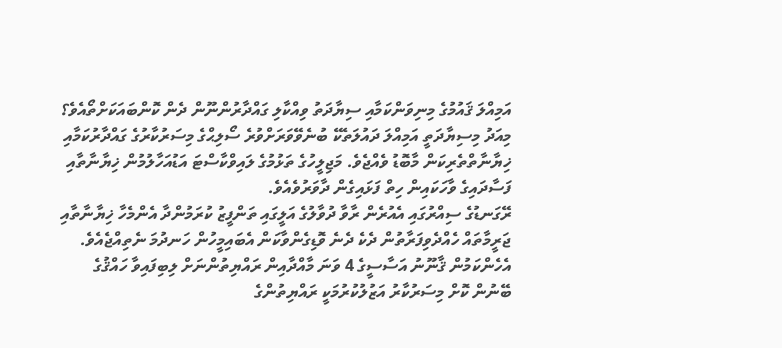އަމިއްލަ ޤައުމުގެ މިނިވަންކަމާއި ސިޔާދަތު ވިއްކާލި ގައްދާރުންނޫން ދެން ކޮންބައަކަށްތޯއެވެ؟
މިއަދު މިސިޔާދަތީ އަމިއްލަ ދައުލަތެކޭ ބުނެވޭވަރަށްވުރެ ސޯލިޙްގެ މިސަރުކާރުގެ ގައްދާރުކަމާއި ޚިޔާނާތްތެރިކަން މާބޮޑު ވެއްޖެވެ. މަޖިލީހުގެ ތަޅުމުގެ ލައިވްކާސްޓަ އަޑުއަހާލުމުން ޚިޔާނާތާއި ފަސާދައިގެ ވާހަކައިން ހިތް ފަޅައިގެން ދާވަރުވެއެވެ.
ރޭގަނޑުގެ ސިއްރުގައި އެއުރެން ރާވާ ދުވާލުގެ އަލީގައި ތަންފީޒު ކުރަމުންދާ އެންމެހާ ޚިޔާނާތާއި ޖަރީމާތައް ހެއްދެވިފަރާތުން ދެކެ ދެނެ ވޮޑިގެންވާކަން އެބައިމީހުން ހަނދުމަ ނެތިއްޖެއެވެ.
އެހެންކަމުން ޤާނޫނު އަސާސީގެ 4 ވަނަ މާއްދާއިން ރައްޔިތުންނަށް ލިބިފައިވާ ހައްޤުގެ ބޭނުން ކޮށް މިސަރުކާރު އަޒުލުކުރުމަކީ ރައްޔިތުންގެ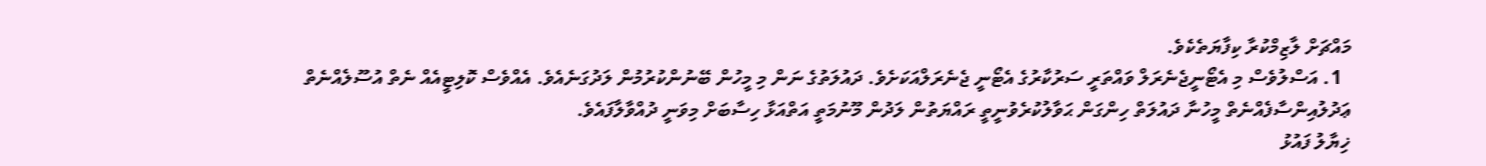މައްޗަށް ލާޒިމްކުރާ ކިފާޔަތެކެވެ.
  1. އަސްލުވެސް މި އެޓޯނީޖެނެރަލް ވައްތަރީ ސަރުކާރުގެ އެޓޯނީ ޖެނެރަލްއަކަށެވެ. ދައުލަތުގެ ނަން މި މީހުން ބޭނުންކުރުމުން ލަދުގަނެއެވެ. އެއްވެސް ކޮލިޓީއެއް ނެތް އުސޫލެއްނެތް ޢަދުލުއިންސާފެއްނެތް މީހުނާ ދައުލަތް ހިންގަން ޙަވާލުކުރެވުނީތީ ރައްޔަތުން ލަދުން މޫނުމަތީ އަތްއަޅާ ހިސާބަށް މިވަނީ ދުއްވާލާފައެވެ.
ޚިޔާލު ފައުޅު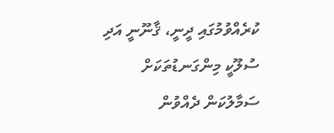ކުރެއްވުމުގައި ދީނީ، ޤާނޫނީ އަދި ސުލޫކީ މިންގަނޑުތަކަށް ސަމާލުކަން ދެއްވުން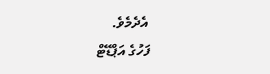އެދެމެވެ.
ފަހުގެ އަޕްޑޭޓް